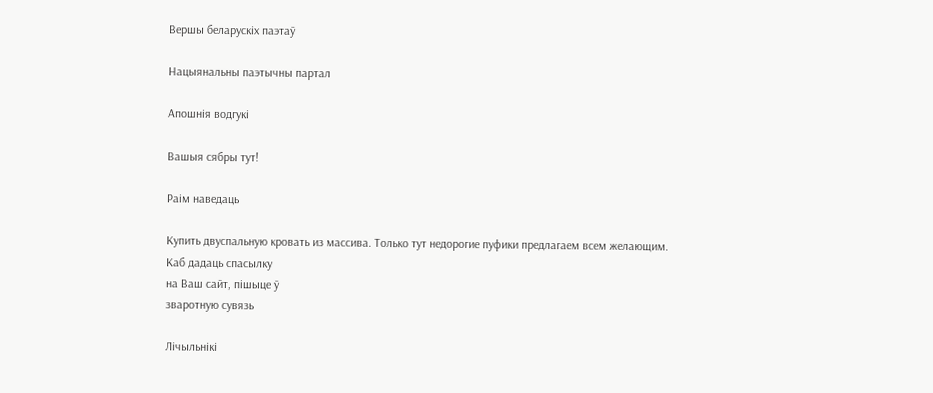Вершы беларускіх паэтаў

Нацыянальны паэтычны партал

Апошнія водгукі

Вашыя сябры тут!

Раiм наведаць

Купить двуспальную кровать из массива. Только тут недорогие пуфики предлагаем всем желающим.
Каб дадаць спасылку
на Ваш сайт, пiшыце ў
зваротную сувязь

Лічыльнікі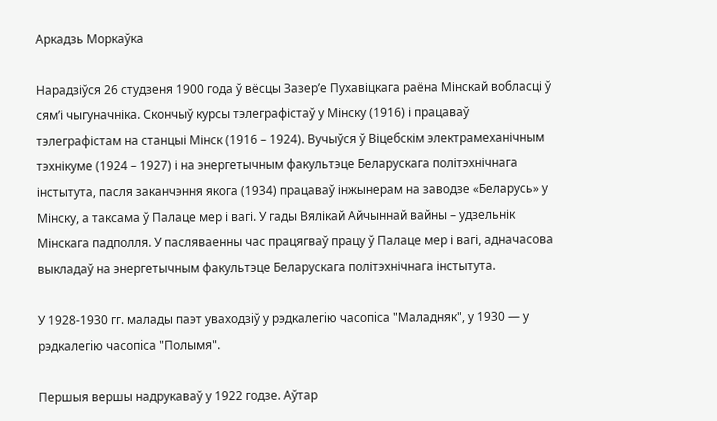Аркадзь Моркаўка

Нарадзіўся 26 студзеня 1900 года ў вёсцы Зазер’е Пухавіцкага раёна Мінскай вобласці ў сям’і чыгуначніка. Скончыў курсы тэлеграфістаў у Мінску (1916) і працаваў тэлеграфістам на станцыі Мінск (1916 – 1924). Вучыўся ў Віцебскім электрамеханічным тэхнікуме (1924 – 1927) і на энергетычным факультэце Беларускага політэхнічнага інстытута, пасля заканчэння якога (1934) працаваў інжынерам на заводзе «Беларусь» у Мінску, а таксама ў Палаце мер і вагі. У гады Вялікай Айчыннай вайны – удзельнік Мінскага падполля. У пасляваенны час працягваў працу ў Палаце мер і вагі, адначасова выкладаў на энергетычным факультэце Беларускага політэхнічнага інстытута.

У 1928-1930 гг. малады паэт уваходзiў у рэдкалегiю часопiса "Маладняк", у 1930 — у рэдкалегiю часопiса "Полымя".

Першыя вершы надрукаваў у 1922 годзе. Аўтар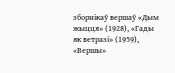зборнікаў вершаў «Дым жыцця» (1928), «Гады як ветразі» (1959), «Вершы»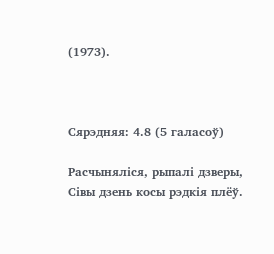(1973).



Сярэдняя: 4.8 (5 галасоў)

Расчыняліся, рыпалі дзверы,
Сівы дзень косы рэдкія плёў.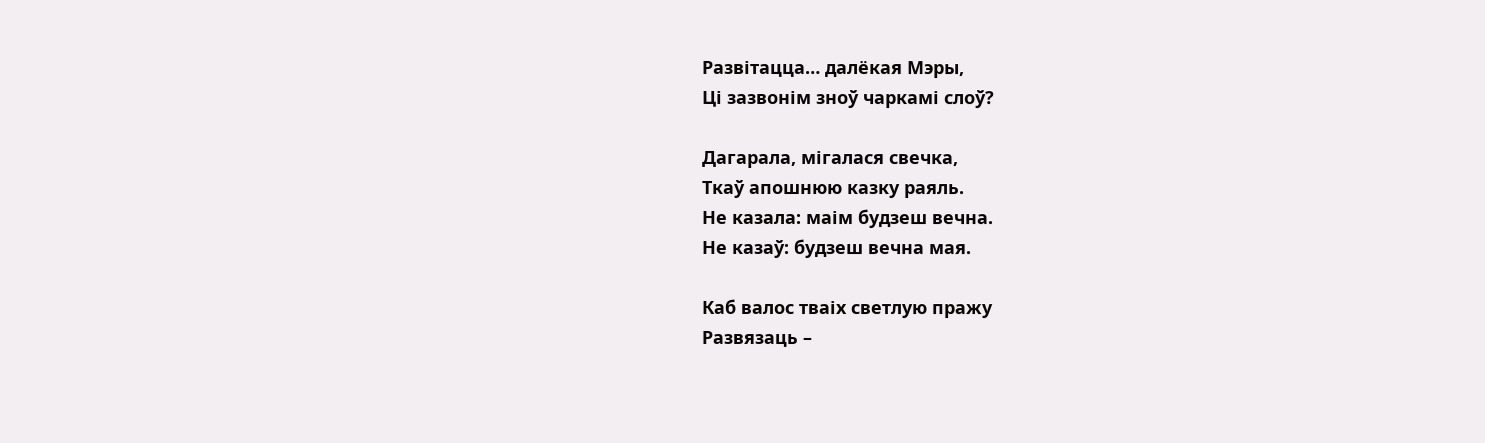Развітацца… далёкая Мэры,
Ці зазвонім зноў чаркамі слоў?

Дагарала, мігалася свечка,
Ткаў апошнюю казку раяль.
Не казала: маім будзеш вечна.
Не казаў: будзеш вечна мая.

Каб валос тваіх светлую пражу
Развязаць –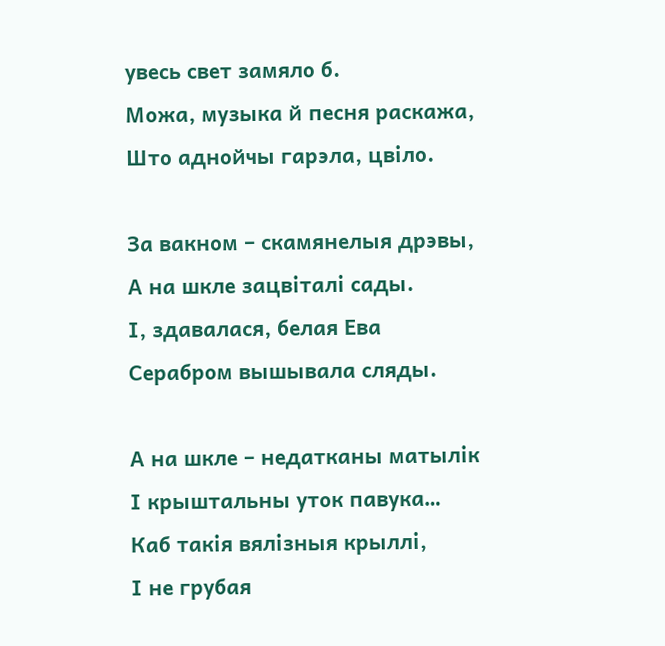увесь свет замяло б.
Можа, музыка й песня раскажа,
Што аднойчы гарэла, цвіло.

За вакном – скамянелыя дрэвы,
А на шкле зацвіталі сады.
І, здавалася, белая Ева
Серабром вышывала сляды.

А на шкле – недатканы матылік
І крыштальны уток павука…
Каб такія вялізныя крыллі,
І не грубая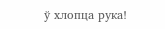ў хлопца рука!